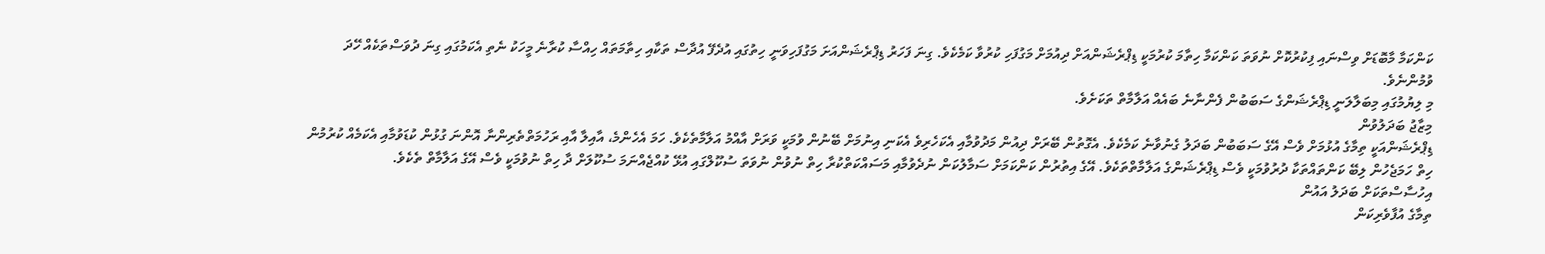ކަންކަމާ މާބޮޑަށް ވިސްނައި ފިކުރުކޮށް ނުވަތަ ކަންކަމާ ހިތާމަ ކުރުމަކީ ޑިޕްރެޝަންއަށް ދިއުމަށް މަގުފަހި ކުރުވާ ކަމެކެވެ. ގިނަ ފަހަރު ޑިޕްރެޝަންއަށަ މަގުފަހިވަނީ ހިތުގައި އުދެފޭ އުދާސް ތަކާއި ހިތާމަތައް ހިއްސާ ކުރާނެ މީހަކު ނެތި އެކަމުގައި ގިނަ ދުވަސްތަކެއް ހޭދަ ވުމުންނެވެ.
މި ލިޔުމުގައި މިބަލާލަނީ ޑިޕްރެޝަންގެ ސަބަބުން ފެންނާނެ ބައެއް އަލާމާތް ތަކަށެވެ.
މިޒާޖު ބަދަލުވުން
ޑިޕްރެޝަންއަކީ ތިމާގެ އުޅުމަށް ވެސް އޭގެ ސަބަބުން ބަދަލު ގެނުވާނެ ކަމެކެވެ. އެގޮތުން ބޭރަށް ދިއުން މަދުވުމާއި އެކަހެރިވެ އެކަނި އިނުމަށް ބޭނުން ވުމަކީ ވަރަށް އާއްމު އަލާމާތެކެވެ. ހަމަ އެހެންމެ، އާއިލާ އާއި ރަހުމަތްތެރިންނާ އޮންނަ ގުޅުން ކުޑަވުމާއި އެކަމެއް ކުރުމުން ހިތް ހަމަޖެހުން ލިބޭ ކަންތައްތަކާ ދުރުވުމަކީ ވެސް ޑިޕްރެޝަންގެ އަލާމާތްތަކެވެ. އޭގެ އިތުރުން ކަންކަމަށް ސަމާލުކަން ނުދެވުމާއި މަސައްކަތްކުރާ ހިތް ނުވުން ނުވަތަ ސުކޫލްގައި އުޅޭ ކުއްޖެއްނަމަ ސުކޫލަށް ދާ ހިތް ނުވުމަކީ ވެސް އޭގެ އަލާމާތް ތެކެވެ.
އިހުސާސްތަކަށް ބަދަލު އައުން
ތިމާގެ އުފާވެރިކަން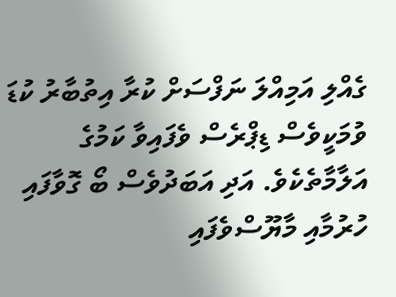ގެއްލި އަމިއްލަ ނަފްސަށް ކުރާ އިތުބާރު ކުޑަ ވުމަކީވެސް ޑިޕްރެސް ވެފައިވާ ކަމުގެ އަލާމާތެކެވެ. އަދި އަބަދުވެސް ބޯ ގޮވާފައި ހުރުމާއި މާޔޫސްވެފައި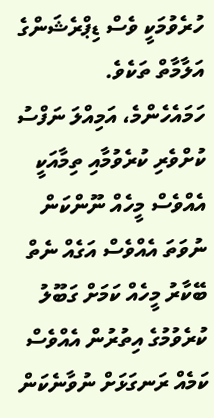ހުރެވުމަކީ ވެސް ޑިޕްރެޝަންގެ އަލާމާތް ތަކެވެ.
ހަމައެހެންމެ، އަމިއްލަ ނަފްސު ކުށްވެރި ކުރެވުމާއި ތިމާއަކީ އެއްވެސް މީހެއް ނޫންކަން ނުވަތަ އެއްވެސް އަގެއް ނެތް ބޭކާރު މީހެއް ކަމަށް ގަބޫލު ކުރެވުމުގެ އިތުރުން އެއްވެސް ކަމެއް ރަނގަޅަށް ނުވާނެކަން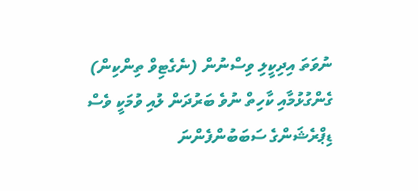ނުވަތަ އިދިކީލި ވިސްނުން (ނެގެޓިވް ތިންކިން) ގެންގުޅުމާއި ކާހިތް ނުވެ ބަރުދަން ލުއި ވުމަކީ ވެސް ޑިޕްރެޝަންގެ ސަބަބުންފެންނަ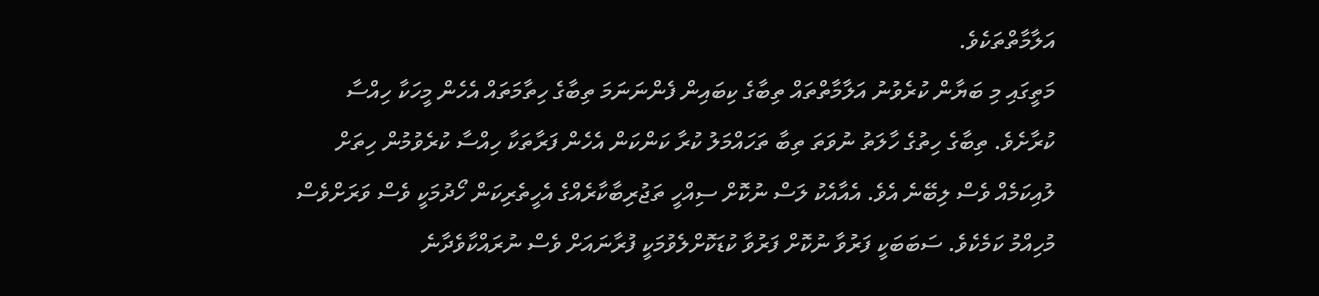އަލާމާތްތަކެވެ.
މަތީގައި މި ބަޔާން ކުރެވުނު އަލާމާތްތައް ތިބާގެ ކިބައިން ފެންނަނަމަ ތިބާގެ ހިތާމަތައް އެހެން މީހަކާ ހިއްސާ ކުރާށެވެ. ތިބާގެ ހިތުގެ ހާލަތު ނުވަތަ ތިބާ ތަހައްމަލު ކުރާ ކަންކަން އެހެން ފަރާތަކާ ހިއްސާ ކުރެވުމުން ހިތަށް ލުއިކަމެއް ވެސް ލިބޭނެ އެވެ. އެއާއެކު ލަސް ނުކޮށް ސިއްހީ ތަޖުރިބާކާރެއްގެ އެހީތެރިކަން ހޯދުމަކީ ވެސް ވަރަށްވެސް މުހިއްމު ކަމެކެވެ. ސަބަބަކީ ފަރުވާ ނުކޮށް ފަރުވާ ކުޑަކޮށްލެވުމަކީ ފުރާނައަށް ވެސް ނުރައްކާވެދާނެ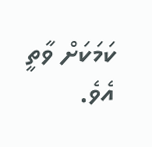ކަމަކަށް ވާތީ އެވެ.